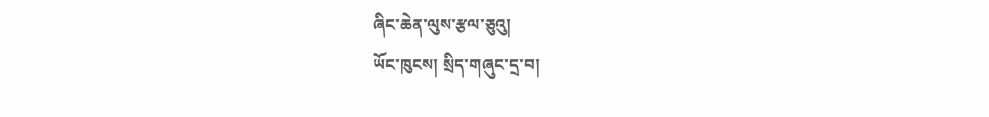ཞིང་ཆེན་ལུས་རྩལ་ཅུའུ།
ཡོང་ཁུངས། སྲིད་གཞུང་དྲ་བ།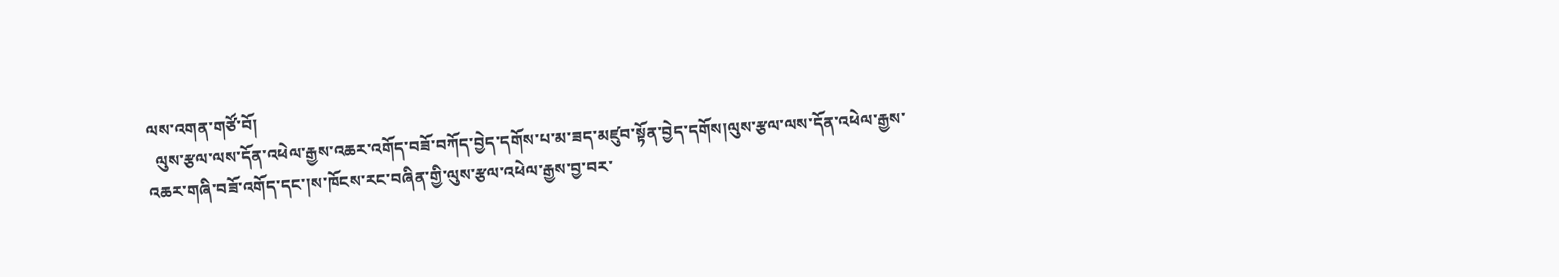ལས་འགན་གཙོ་བོ།
  ལུས་རྩལ་ལས་དོན་འཕེལ་རྒྱས་འཆར་འགོད་བཟོ་བཀོད་བྱེད་དགོས་པ་མ་ཟད་མཛུབ་སྟོན་བྱེད་དགོས།ལུས་རྩལ་ལས་དོན་འཕེལ་རྒྱས་འཆར་གཞི་བཟོ་འགོད་དང་།ས་ཁོངས་རང་བཞིན་གྱི་ལུས་རྩལ་འཕེལ་རྒྱས་བྱ་བར་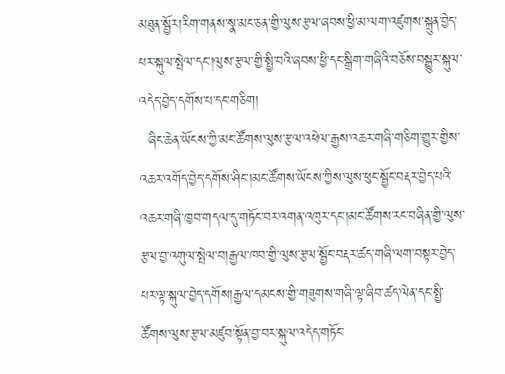མཐུན་སྦྱོར།རིག་གནས་སྣ་མང་ཅན་གྱི་ལུས་རྩལ་ཞབས་ཕྱི་མ་ལག་འཛུགས་སྐྲུན་བྱེད་པར་སྐུལ་སྤེལ་དང་།ལུས་རྩལ་གྱི་སྤྱི་བའི་ཞབས་ཕྱི་དང་སྒྲིག་གཞིའི་བཅོས་བསྒྱུར་སྐུལ་འདེད་བྱེད་དགོས་པ་དང་གཅིག།
  ཞིང་ཆེན་ཡོངས་ཀྱི་མང་ཚོགས་ལུས་རྩལ་འཕེལ་རྒྱས་འཆར་གཞི་གཅིག་གྱུར་གྱིས་འཆར་འགོད་བྱེད་དགོས་ཤིང་།མང་ཚོགས་ཡོངས་ཀྱིས་ལུས་ཕུང་སྦྱོང་བརྡར་བྱེད་པའི་འཆར་གཞི་ཁྱབ་གདལ་དུ་གཏོང་བར་འགན་འཁུར་དང་།མང་ཚོགས་རང་བཞིན་གྱི་ལུས་རྩལ་བྱ་འགུལ་སྤེལ་བ།རྒྱལ་ཁབ་གྱི་ལུས་རྩལ་སྦྱོང་བརྡར་ཚད་གཞི་ལག་བསྟར་བྱེད་པར་ལྟ་སྐུལ་བྱེད་དགོས།རྒྱལ་དམངས་གྱི་གཟུགས་གཞི་ལྟ་ཞིབ་ཚད་ལེན་དང་སྤྱི་ཚོགས་ལུས་རྩལ་མཛུབ་སྟོན་བྱ་བར་སྐུལ་འདེད་གཏོང་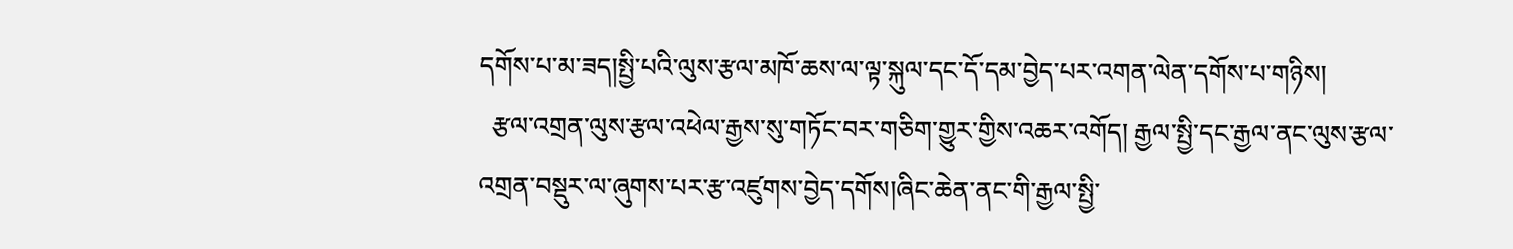དགོས་པ་མ་ཟད།སྤྱི་པའི་ལུས་རྩལ་མཁོ་ཆས་ལ་ལྟ་སྐུལ་དང་དོ་དམ་བྱེད་པར་འགན་ལེན་དགོས་པ་གཉིས།
  རྩལ་འགྲན་ལུས་རྩལ་འཕེལ་རྒྱས་སུ་གཏོང་བར་གཅིག་གྱུར་གྱིས་འཆར་འགོད། རྒྱལ་སྤྱི་དང་རྒྱལ་ནང་ལུས་རྩལ་འགྲན་བསྡུར་ལ་ཞུགས་པར་རྩ་འཛུགས་བྱེད་དགོས།ཞིང་ཆེན་ནང་གི་རྒྱལ་སྤྱི་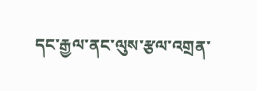དང་རྒྱལ་ནང་ལུས་རྩལ་འགྲན་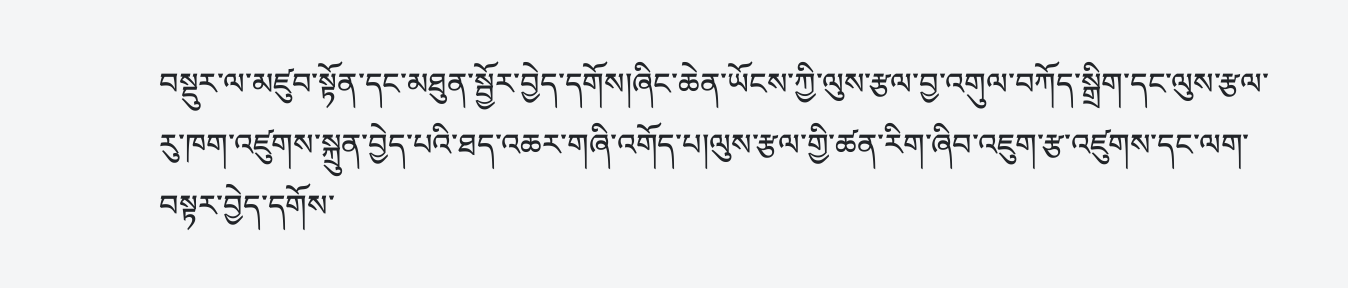བསྡུར་ལ་མཛུབ་སྟོན་དང་མཐུན་སྦྱོར་བྱེད་དགོས།ཞིང་ཆེན་ཡོངས་ཀྱི་ལུས་རྩལ་བྱ་འགུལ་བཀོད་སྒྲིག་དང་ལུས་རྩལ་རུ་ཁག་འཛུགས་སྐྲུན་བྱེད་པའི་ཐད་འཆར་གཞི་འགོད་པ།ལུས་རྩལ་གྱི་ཚན་རིག་ཞིབ་འཇུག་རྩ་འཛུགས་དང་ལག་བསྟར་བྱེད་དགོས་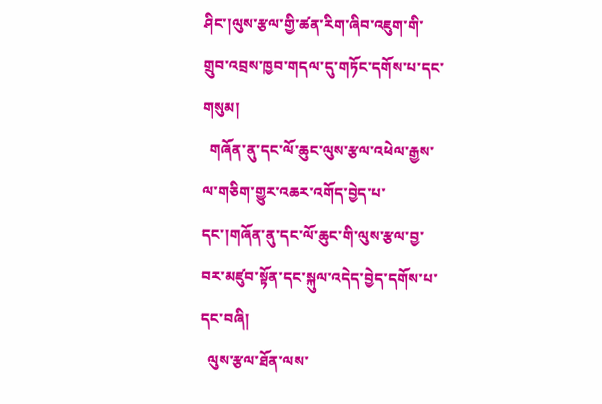ཤིང་།ལུས་རྩལ་གྱི་ཚན་རིག་ཞིབ་འཇུག་གི་གྲུབ་འབྲས་ཁྱབ་གདལ་དུ་གཏོང་དགོས་པ་དང་གསུམ།
  གཞོན་ནུ་དང་ལོ་ཆུང་ལུས་རྩལ་འཕེལ་རྒྱས་ལ་གཅིག་གྱུར་འཆར་འགོད་བྱེད་པ་དང་།གཞོན་ནུ་དང་ལོ་ཆུང་གི་ལུས་རྩལ་བྱ་བར་མཛུབ་སྟོན་དང་སྐུལ་འདེད་བྱེད་དགོས་པ་དང་བཞི།
  ལུས་རྩལ་ཐོན་ལས་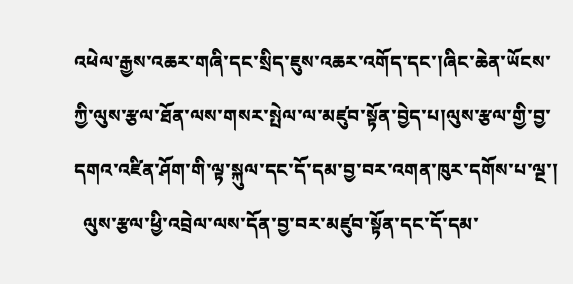འཕེལ་རྒྱས་འཆར་གཞི་དང་སྲིད་ཇུས་འཆར་འགོད་དང་།ཞིང་ཆེན་ཡོངས་ཀྱི་ལུས་རྩལ་ཐོན་ལས་གསར་སྤེལ་ལ་མཛུབ་སྟོན་བྱེད་པ།ལུས་རྩལ་གྱི་བྱ་དགའ་འཛིན་ཤོག་གི་ལྟ་སྐུལ་དང་དོ་དམ་བྱ་བར་འགན་ཁུར་དགོས་པ་ལྔ་།
  ལུས་རྩལ་ཕྱི་འབྲེལ་ལས་དོན་བྱ་བར་མཛུབ་སྟོན་དང་དོ་དམ་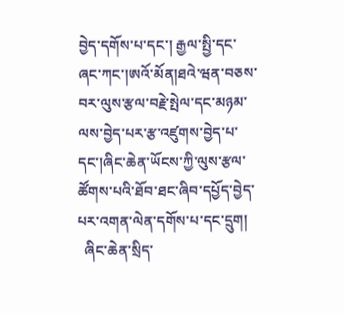བྱེད་དགོས་པ་དང་། རྒྱལ་སྤྱི་དང་ཞང་ཀང་།ཨའོ་མོན།ཐའེ་ཝན་བཅས་བར་ལུས་རྩལ་བརྗེ་སྤེལ་དང་མཉམ་ལས་བྱེད་པར་རྩ་འཛུགས་བྱེད་པ་དང་།ཞིང་ཆེན་ཡོངས་ཀྱི་ལུས་རྩལ་ཚོགས་པའི་ཐོབ་ཐང་ཞིབ་དཔྱོད་བྱེད་པར་འགན་ལེན་དགོས་པ་དང་དྲུག།
  ཞིང་ཆེན་སྲིད་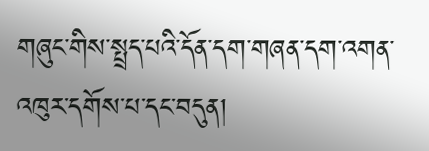གཞུང་གིས་སྤྲད་པའི་དོན་དག་གཞན་དག་འགན་འཁུར་དགོས་པ་དང་བདུན།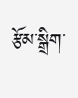རྩོམ་སྒྲིག་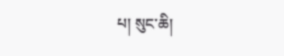པ། སུང་ཆི།